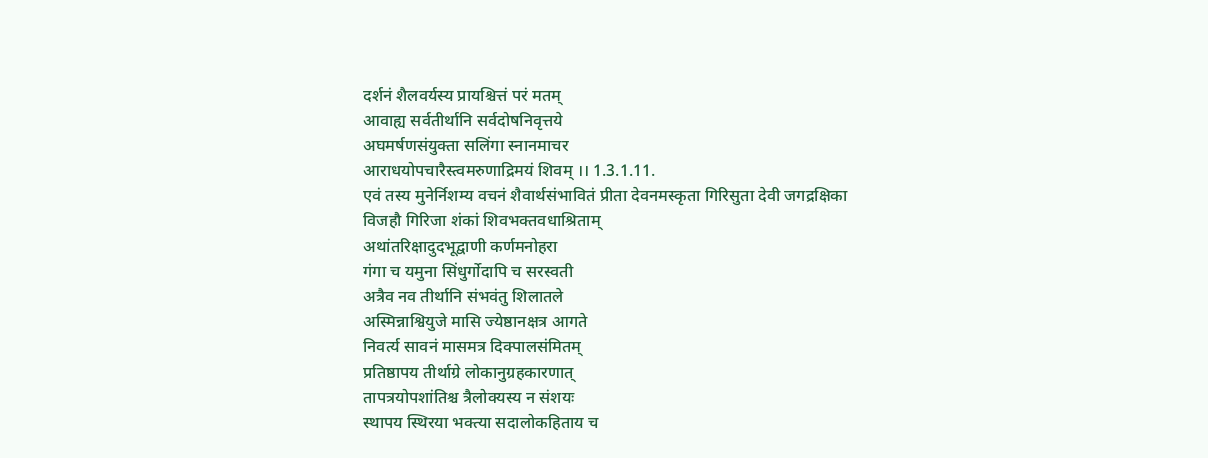दर्शनं शैलवर्यस्य प्रायश्चित्तं परं मतम्
आवाह्य सर्वतीर्थानि सर्वदोषनिवृत्तये
अघमर्षणसंयुक्ता सलिंगा स्नानमाचर
आराधयोपचारैस्त्वमरुणाद्रिमयं शिवम् ।। 1.3.1.11.
एवं तस्य मुनेर्निशम्य वचनं शैवार्थसंभावितं प्रीता देवनमस्कृता गिरिसुता देवी जगद्रक्षिका
विजहौ गिरिजा शंकां शिवभक्तवधाश्रिताम्
अथांतरिक्षादुदभूद्वाणी कर्णमनोहरा
गंगा च यमुना सिंधुर्गोदापि च सरस्वती
अत्रैव नव तीर्थानि संभवंतु शिलातले
अस्मिन्नाश्वियुजे मासि ज्येष्ठानक्षत्र आगते
निवर्त्य सावनं मासमत्र दिक्पालसंमितम्
प्रतिष्ठापय तीर्थाग्रे लोकानुग्रहकारणात्
तापत्रयोपशांतिश्च त्रैलोक्यस्य न संशयः
स्थापय स्थिरया भक्त्या सदालोकहिताय च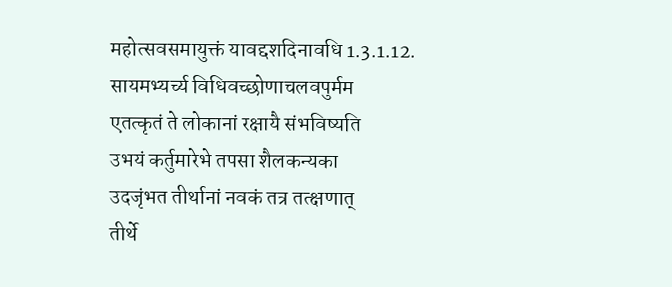महोत्सवसमायुक्तं यावद्दशदिनावधि 1.3.1.12.
सायमभ्यर्च्य विधिवच्छोणाचलवपुर्मम
एतत्कृतं ते लोकानां रक्षायै संभविष्यति
उभयं कर्तुमारेभे तपसा शैलकन्यका
उदजृंभत तीर्थानां नवकं तत्र तत्क्षणात्
तीर्थे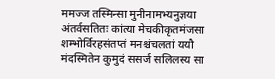ममज्ज तस्मिन्सा मुनीनामभ्यनुज्ञया
अंतर्वसतितः कांत्या मेचकीकृतमंजसा
शम्भोर्विरहसंतप्तं मनश्चंचलतां ययौ
मंदस्मितेन कुमुदं ससर्ज सलिलस्य सा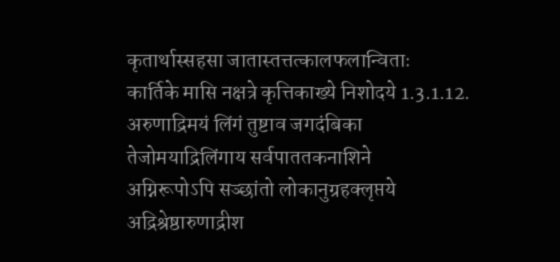कृतार्थास्सहसा जातास्तत्तत्कालफलान्विताः
कार्तिके मासि नक्षत्रे कृत्तिकाख्ये निशोदये 1.3.1.12.
अरुणाद्रिमयं लिंगं तुष्टाव जगदंबिका
तेजोमयाद्रिलिंगाय सर्वपाततकनाशिने
अग्निरूपोऽपि सञ्छांतो लोकानुग्रहक्लृप्तये
अद्रिश्रेष्ठारुणाद्रीश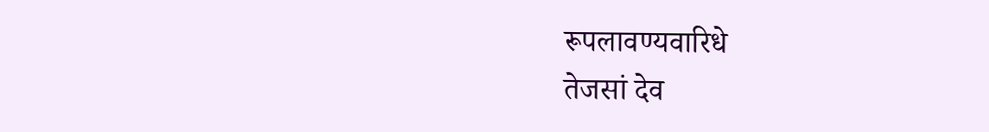रूपलावण्यवारिधे
तेजसां देव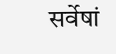सर्वेषां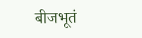बीजभूतं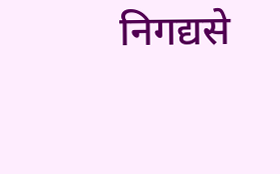निगद्यसे